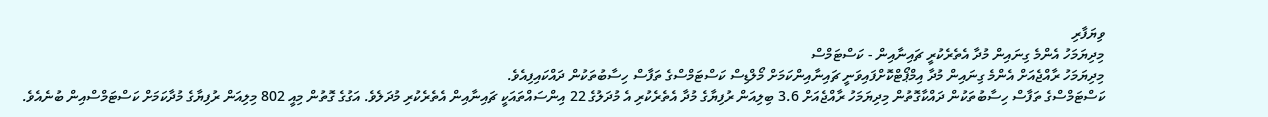ވިޔަފާރި
މިދިޔަމަހު އެންމެ ގިނައިން މުދާ އެތެރެކުރީ ޗައިނާއިން - ކަސްޓަމްސް
މިދިޔަމަހު ރާއްޖެއަށް އެންމެ ގިނައިން މުދާ އިމްޕޯޓްކޮށްފައިވަނީ ޗައިނާއިންކަމަށް މޯލްޑިސް ކަސްޓަމްސްގެ ތަފާސް ހިސާބުތަކުން ދައްކައިފިއެވެ.
ކަސްޓަމްސްގެ ތަފާސް ހިސާބުތަކުން ދައްކާގޮތުން މިދިޔަމަހު ރާއްޖެއަށް 3.6 ބިލިއަން ރުފިޔާގެ މުދާ އެތެރެކުރި އެ މުދަލުގެ 22 އިންސައްތައަކީ ޗައިނާއިން އެތެރެކުރި މުދަލެވެ. އަގުގެ ގޮތުން މިއީ 802 މިލިއަން ރުފިޔާގެ މުދާކަމަށް ކަސްޓަމްސްއިން ބުނެއެވެ.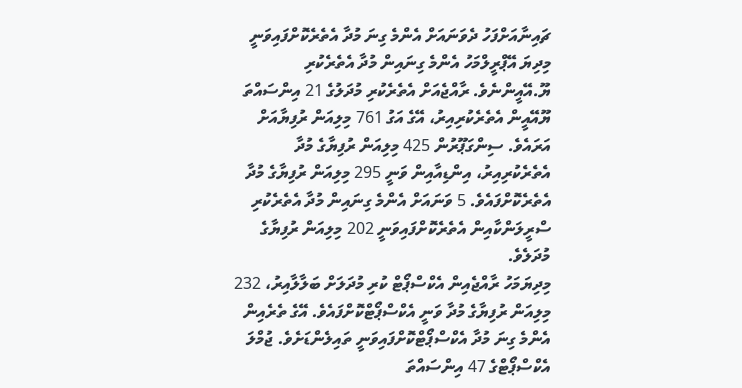ޗައިނާއަށްފަހު ދެވަނައަށް އެންމެ ގިނަ މުދާ އެތެރެކޮށްފައިވަނީ މިދިޔަ އޭޕްރީލްމަހު އެންމެ ގިނައިން މުދާ އެތެރެކުރި ޔޫ.އޭއީންނެވެ. ރާއްޖެއަށް އެތެރެކުރި މުދަލުގެ 21 އިންސައްތަ ޔޫއޭއީން އެތެރެކުރިއިރު، އޭގެ އަގު 761 މިލިއަން ރުފިޔާއަށް އަރައެވެ. ސިންގަޕޫރުން 425 މިލިއަން ރުފިޔާގެ މުދާ އެތެރެކުރިއިރު، އިންޑިއާއިން ވަނީ 295 މިލިއަން ރުފިޔާގެ މުދާ އެތެރެކޮށްފައެވެ. 5 ވަނައަށް އެންމެ ގިނައިން މުދާ އެތެރެކުރި ސްރީލަންކާއިން އެތެރެކޮށްފައިވަނީ 202 މިލިއަން ރުފިޔާގެ މުދަލެވެ.
މިދިޔަމަހު ރާއްޖެއިން އެކްސްޕޯޓް ކުރި މުދަލަށް ބަލާލާއިރު، 232 މިލިއަން ރުފިޔާގެ މުދާ ވަނީ އެކްސްޕޯޓްކޮށްފައެވެ. އޭގެ ތެރެއިން އެންމެ ގިނަ މުދާ އެކްސްޕޯޓްކޮށްފައިވަނީ ތައިލެންޑަށެވެ. ޖުމްލަ އެކްސްޕޯޓްގެ 47 އިންސައްތަ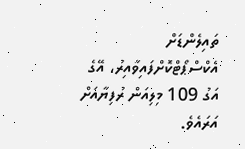ތައިލެންޑަށް އެކްސްޕޯޓްކޮށްފައިވާއިރު، އޭގެ އަގު 109 މިލިއަން ރުފިޔާއަށް އަރައެވެ.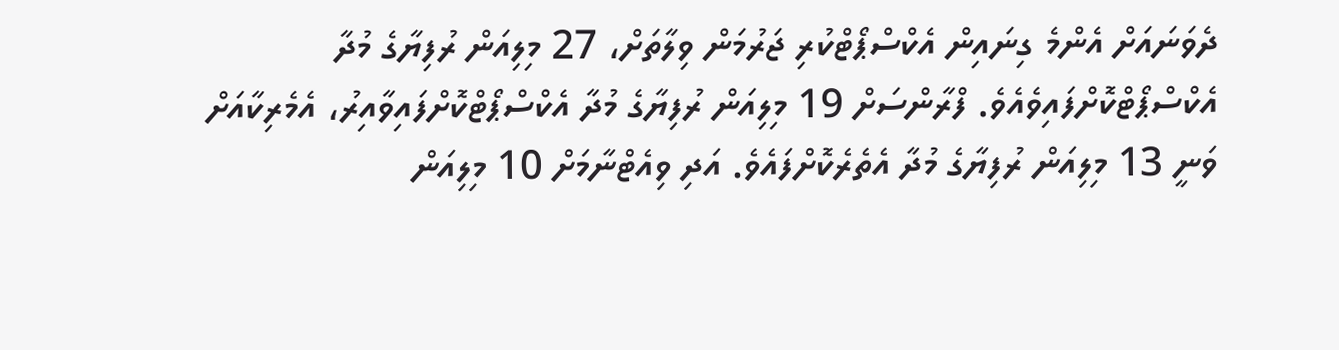ދެވަނައަށް އެންމެ ގިނައިން އެކްސްޕޯޓްކުރި ޖަރުމަން ވިލާތަށް، 27 މިލިއަން ރުފިޔާގެ މުދާ އެކްސްޕޯޓްކޮށްފައިވެއެވެ. ފްރާންސަށް 19 މިލިއަން ރުފިޔާގެ މުދާ އެކްސްޕޯޓްކޮށްފައިވާއިރު، އެމެރިކާއަށް ވަނީ 13 މިލިއަން ރުފިޔާގެ މުދާ އެތެރެކޮށްފައެވެ. އަދި ވިއެޓްނާމަށް 10 މިލިއަން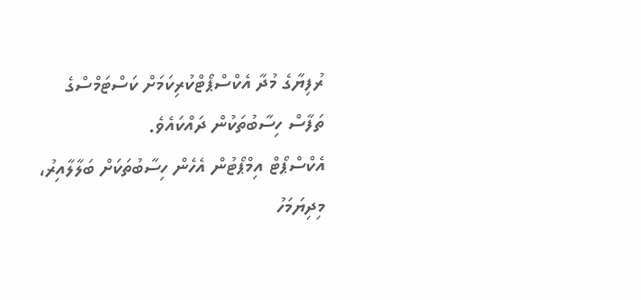ރުފިޔާގެ މުދާ އެކްސްޕޯޓްކުރިކަމަށް ކަސްޓަމްސްގެ ތަފާސް ހިސާބުތަކުން ދައްކައެވެ.
އެކްސްޕޯޓް އިމްޕޯޓުން އެހެން ހިސާބުތަކަށް ބަލާލާއިރު، މިދިޔަމަހު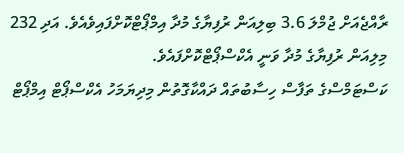ރާއްޖެއަށް ޖުމްލަ 3.6 ބިލިއަން ރުފިޔާގެ މުދާ އިމްޕޯޓްކޮށްފައިވެއެވެ. އަދި 232 މިލިއަން ރުފިޔާގެ މުދާ ވަނީ އެކްސްޕޯޓްކޮށްފައެވެ.
ކަސްޓަމްސްގެ ތަފާސް ހިސާބުތައް ދައްކާގޮތުން މިދިޔަމަހު އެކްސްޕޯޓް އިމްޕޯޓް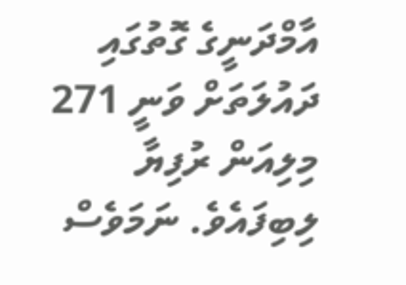އާމްދަނީގެ ގޮތުގައި ދައުލަތަށް ވަނީ 271 މިލިއަން ރުފިޔާ ލިބިފައެވެ. ނަމަވެސް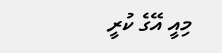މިއީ އޭގެ ކުރީ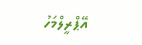އޭޕްރީލްމަހު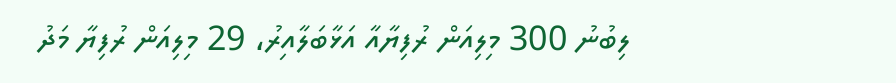ލިބުނު 300 މިލިއަން ރުފިޔާއާ އަޅާބަލާއިރު، 29 މިލިއަން ރުފިޔާ މަދު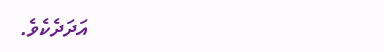އަދަދެކެވެ.